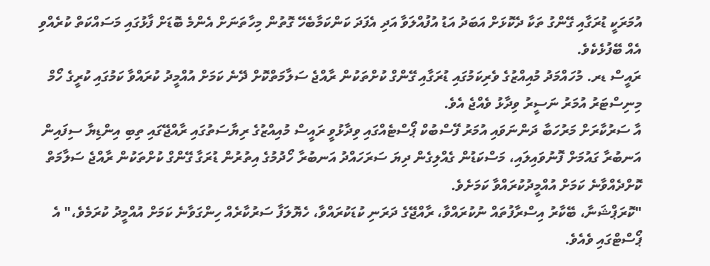އުމަރަކީ ޑުރަގާއި ގޭންގު ތަކާ ދެކޮޅަށް އަބަދު އަޑު އުފުއްލަވާ އަދި އެފަދަ ކަންކަމާބެހޭ ގޮތުން މިހާތަނަށް އެންމެ ބޮޑަށް ފާޅުގައި މަސައްކަތް ކުރެއްވި އެއް ބޭފުޅެކެވެ.
ރައީސް ޑރ. މުހައްމަދު މުއިއްޒުގެ ވެރިކަމުގައި ޑުރަގާއި ގޭންގް ކުށްތަކުން ރާއްޖެ ސަލާމަތްކޮށް ދޭނެ ކަމަށް އުއްމީދު ކުރައްވާ ކަމުގައި ކުރީގެ ހޯމް މިނިސްޓަރު އުމަރު ނަސީރު ވިދާޅު ވެއްޖެ އެވެ.
އާ ސަރުކާރަށް މަރުހަބާ ދަންނަވައި އުމަރު ފޭސްބުކް ޕޯސްޓެއްގައި ވިދާޅުވީ ރައީސް މުއިއްޒުގެ ރިޔާސަތުގައި ރާއްޖޭގައި ތިބި އިންޑިޔާ ސިފައިން އަނބުރާ ގައުމަށް ފޮނުވައިލައި، މަސްކަޑުން ގެއްލިގެން ދިޔަ ސަރަހައްދު އަނބުރާ ހޯދުމުގެ އިތުރުން ޑުރަގާ ގޭންގް ކުށްތަކުން ރާއްޖެ ސަލާމަތް ކޮށްދެއްވާނެ ކަމަށް އުއްމީދުކުރައްވާ ކަމަށެވެ.
"ކޮރަޕްޝަނާ، ބޭކާރު އިސްރާފުތައް ނުކުރައްވާ، ރާއްޖޭގެ ދަރަނި ކުޑަކުރައްވާ، ހެޔޮލަފާ ސަރުކާރެއް ހިންގަވާނެ ކަމަށް އުއްމީދު ކުރަމެވެ،" އެ ޕޯސްޓްގައި ވެއެވެ.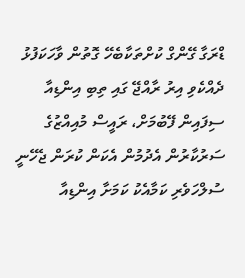ޑްރަގާ ގޭންގް ކުށްތަކާބެހޭ ގޮތުން ވާހަކަފުޅު ދެއްކެވި އިރު ރާއްޖޭ ގައި ތިބި އިންޑިއާ ސިފައިން ފޭބުމަށް، ރައީސް މުއިއްޒުގެ ސަރުކާރުން އެދުމުން އެކަން ކުރަން ޖެހޭނީ ސުލްހަވެރި ކަމާއެކު ކަމަށާ އިންޑިއާ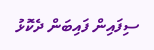ސިފައިން ފައިބަން ދެކޮޅު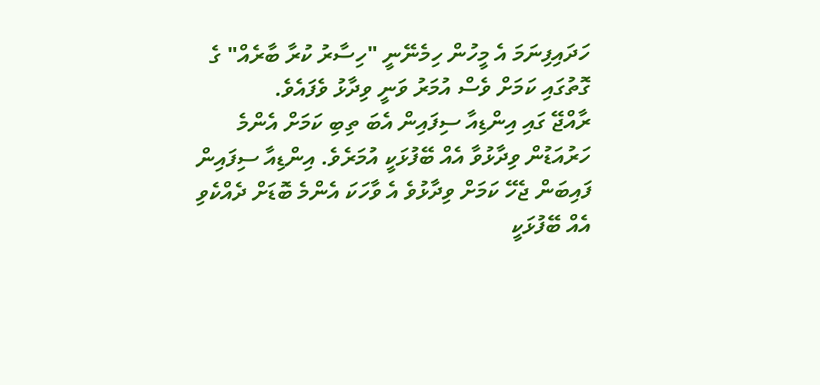ހަދައިފިނަމަ އެ މީހުން ހިމެނޭނީ "ހިސާރު ކުރާ ބާރެއް" ގެ ގޮތުގައި ކަމަށް ވެސް އުމަރު ވަނީ ވިދާޅު ވެފައެވެ.
ރާއްޖޭ ގައި އިންޑިއާ ސިފައިން އެބަ ތިބި ކަމަށް އެންމެ ހަރުއަޑުން ވިދާޅުވާ އެއް ބޭފުޅަކީ އުމަރެވެ. އިންޑިއާ ސިފައިން ފައިބަން ޖެހޭ ކަމަށް ވިދާޅުވެ އެ ވާހަކަ އެންމެ ބޮޑަށް ދެއްކެވި އެއް ބޭފުޅަކީ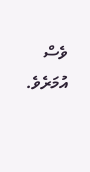ވެސް އުމަރެވެ.